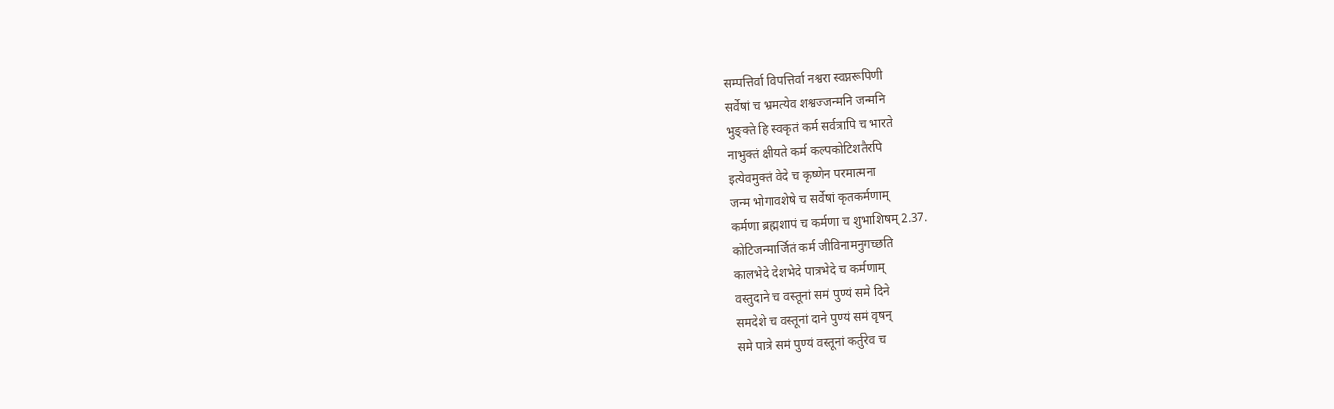सम्पत्तिर्वा विपत्तिर्वा नश्वरा स्वप्नरूपिणी
सर्वेषां च भ्रमत्येव शश्वज्जन्मनि जन्मनि
भुङ्क्ते हि स्वकृतं कर्म सर्वत्रापि च भारते
नाभुक्तं क्षीयते कर्म कल्पकोटिशतैरपि
इत्येवमुक्तं वेदे च कृष्णेन परमात्मना
जन्म भोगावशेषे च सर्वेषां कृतकर्मणाम्
कर्मणा ब्रह्मशापं च कर्मणा च शुभाशिषम् 2.37.
कोटिजन्मार्जितं कर्म जीविनामनुगच्छति
कालभेदे देशभेदे पात्रभेदे च कर्मणाम्
वस्तुदाने च वस्तूनां समं पुण्यं समे दिने
समदेशे च वस्तूनां दाने पुण्यं समं वृषन्
समे पात्रे समं पुण्यं वस्तूनां कर्तुरेव च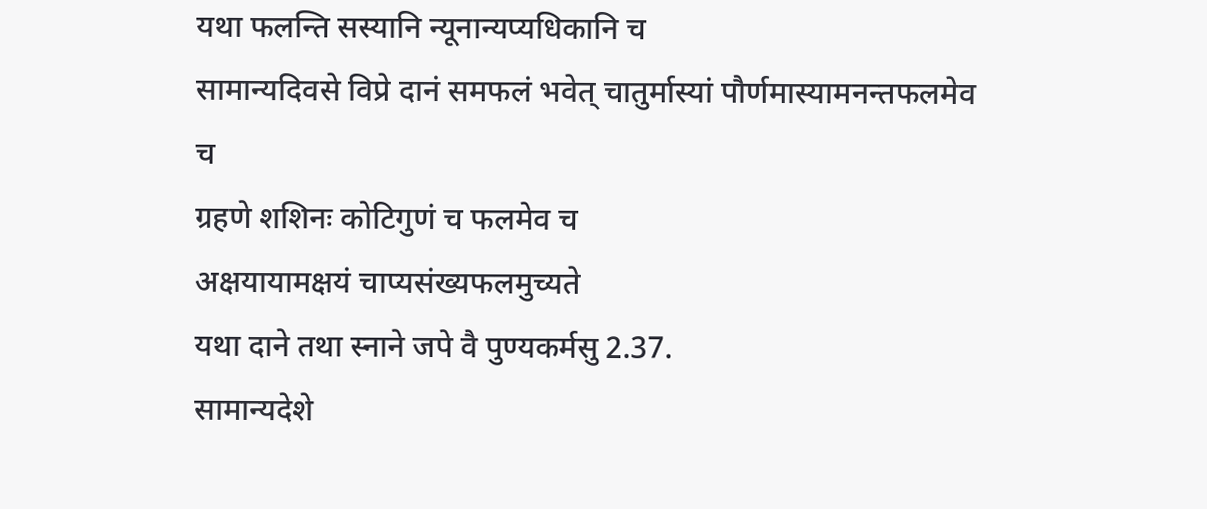यथा फलन्ति सस्यानि न्यूनान्यप्यधिकानि च
सामान्यदिवसे विप्रे दानं समफलं भवेत् चातुर्मास्यां पौर्णमास्यामनन्तफलमेव च
ग्रहणे शशिनः कोटिगुणं च फलमेव च
अक्षयायामक्षयं चाप्यसंख्यफलमुच्यते
यथा दाने तथा स्नाने जपे वै पुण्यकर्मसु 2.37.
सामान्यदेशे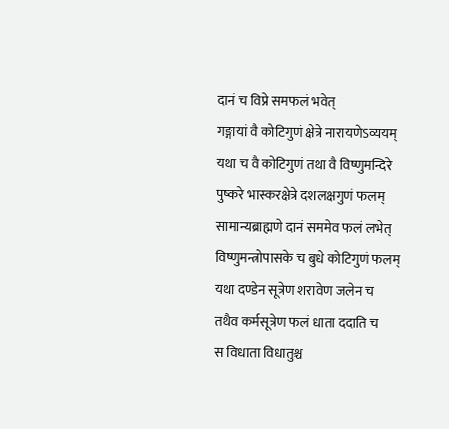दानं च विप्रे समफलं भवेत्
गङ्गायां वै कोटिगुणं क्षेत्रे नारायणेऽव्ययम्
यथा च वै कोटिगुणं तथा वै विष्णुमन्दिरे
पुष्करे भास्करक्षेत्रे दशलक्षगुणं फलम्
सामान्यब्राह्मणे दानं सममेव फलं लभेत्
विष्णुमन्त्रोपासके च बुधे कोटिगुणं फलम्
यथा दण्डेन सूत्रेण शरावेण जलेन च
तथैव कर्मसूत्रेण फलं धाता ददाति च
स विधाता विधातुश्च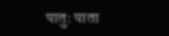पातुः पाता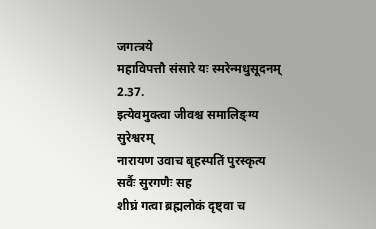जगत्त्रये
महाविपत्तौ संसारे यः स्मरेन्मधुसूदनम् 2.37.
इत्येवमुक्त्वा जीवश्च समालिङ्ग्य सुरेश्वरम्
नारायण उवाच बृहस्पतिं पुरस्कृत्य सर्वैः सुरगणैः सह
शीघ्रं गत्वा ब्रह्मलोकं दृष्ट्वा च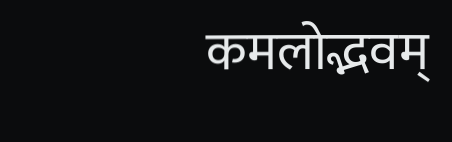कमलोद्भवम्